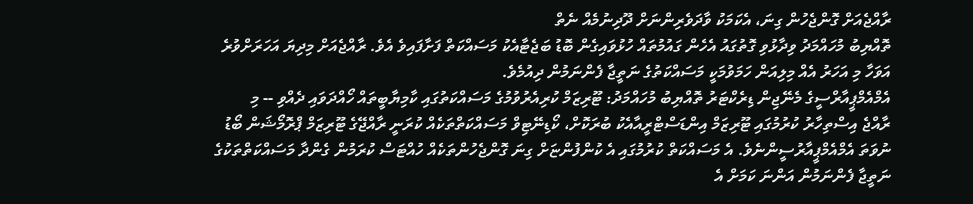ރާއްޖެއަށް ގޮންޖެހުން ގިނަ، އެކަމަކު ވާދަވެރިންނަށް ދޫދިނުމެއް ނެތް
ތޮއްޔިބު މުހައްމަދު ވިދާޅުވި ގޮތުގައު އެހެން ގައުމުތައް ހުޅުވައިގެން ބޮޑު ބަޖެޓާއެކު މަސައްކަތް ފަށާފައިވެ އެވެ. ރާއްޖެއަށް މިދިޔަ އަހަރަށްވުރެ އަވަހާ މި އަހަރު އެއް މިލިއަން ހަމަވުމަކީ މަސައްކަތުގެ ނަތީޖާ ފެންނަމުން ދިއުމެވެ.
އެމްއެމްޕީއާރްސީގެ މެނޭޖިން ޑިރެކްޓަރު ތޮއްޔިބު މުހައްމަދު: ޓޫރިޒަމް ކުރިއެރުވުމުގެ މަސައްކަތުގައި ކާމިޔާބީތައް ހޯއްދަވައި ދެއްވި -- މި
ރާއްޖެ އިސްތިހާރު ކުރުމުގައި ޓޫރިޒަމް އިންޑަސްޓްރީއާއެކު ބުރަކޮށް، ކޯޑިނޭޓިވް މަސައްކަތްތަކެއް ކުރަނީ ރާއްޖޭގެ ޓޫރިޒަމް ޕްރޮމޯޝަން ބޯޑު ނުވަތަ އެމްއެމްޕީއާރުސީންނެވެ. އެ މަސައްކަތް ކުރުމުގައި އެ ކުންފުންޏަށް ގިނަ ގޮންޖެހުންތަކެއް ހުއްޓަސް ކުރަމުން ގެންދާ މަސައްކަތްތަކުގެ ނަތީޖާ ފެންނަމުން އަންނަ ކަމަށް އެ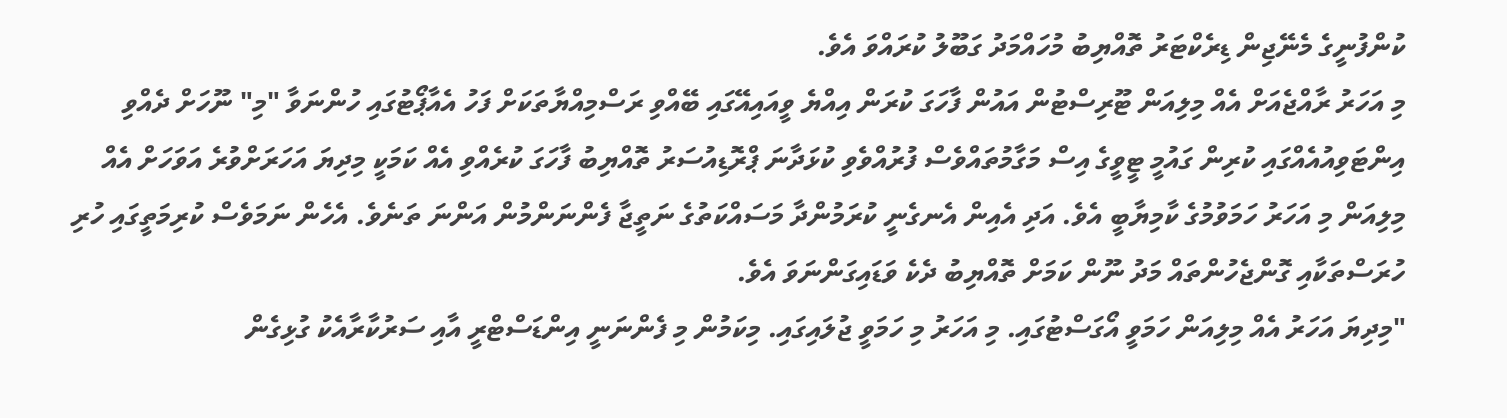ކުންފުނީގެ މެނޭޖިން ޑިރެކްޓަރު ތޮއްޔިބު މުހައްމަދު ގަބޫލު ކުރައްވަ އެވެ.
މި އަހަރު ރާއްޖެއަށް އެއް މިލިއަން ޓޫރިސްޓުން އައުން ފާހަގަ ކުރަން އިއްޔެ ވީއައިއޭގައި ބޭއްވި ރަސްމިއްޔާތަކަށް ފަހު އެއާޕޯޓުގައި ހުންނަވާ "މި" ނޫހަށް ދެއްވި އިންޓަވިއުއެއްގައި ކުރިން ގައުމީ ޓީވީގެ އިސް މަގާމުތައްވެސް ފުރުއްވެވި ކުޅަދާނަ ޕްރޮޑިއުސަރު ތޮއްޔިބު ފާހަގަ ކުރެއްވި އެއް ކަމަކީ މިދިޔަ އަހަރަށްވުރެ އަވަހަށް އެއް މިލިއަން މި އަހަރު ހަމަވުމުގެ ކާމިޔާބީ އެވެ. އަދި އެއިން އެނގެނީ ކުރަމުންދާ މަސައްކަތުގެ ނަތީޖާ ފެންނަންމުން އަންނަ ތަނެވެ. އެހެން ނަމަވެސް ކުރިމަތީގައި ހުރި ހުރަސްތަކާއި ގޮންޖެހުންތައް މަދު ނޫން ކަމަށް ތޮއްޔިބު ދެކެ ވަޑައިގަންނަވަ އެވެ.
"މިދިޔަ އަހަރު އެއް މިލިއަން ހަމަވީ އޯގަސްޓުގައި. މި އަހަރު މި ހަމަވީ ޖުލައިގައި. މިކަމުން މި ފެންނަނީ އިންޑަސްޓްރީ އާއި ސަރުކާރާއެކު ގުޅިގެން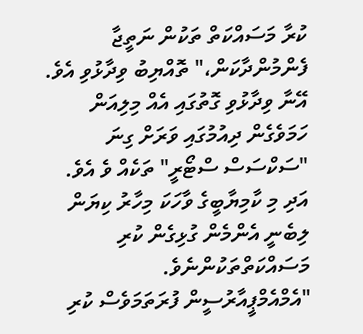ކުރާ މަސައްކަތް ތަކުން ނަތީޖާ ފެންމުންދާކަން،" ތޮއްޔިބު ވިދާޅުވި އެވެ.
އޭނާ ވިދާޅުވި ގޮތުގައި އެއް މިލިއަން ހަމަވެގެން ދިއުމުގައި ވަރަށް ގިނަ "ސަކްސަސް ސްޓޯރީ" ތަކެއް ވެ އެވެ. އަދި މި ކާމިޔާބީގެ ވާހަކަ މިހާރު ކިޔަން ލިބެނީ އެންމެން ގުޅިގެން ކުރި މަސައްކަތްތަކުންނެވެ.
"އެމްއެމްޕީއާރުސީން ފުރަތަމަވެސް ކުރި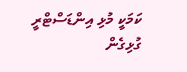ކަމަކީ މުޅި އިންޑަސްޓްރީ ގުޅިގެން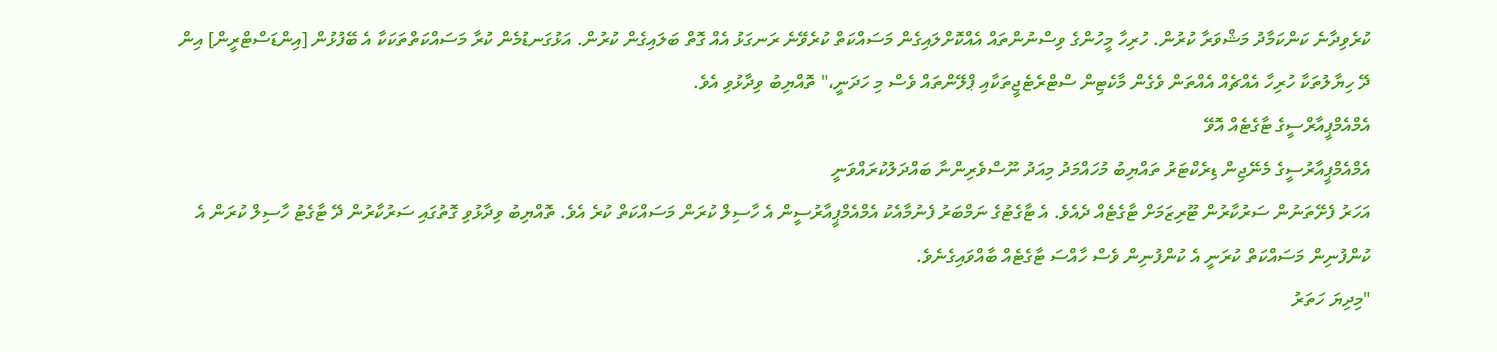ކުރެވިދާނެ ކަންކަމާދު މަޝްވަރާ ކުރުން. ހުރިހާ މީހުންގެ ވިސްނުންތައް އެއްކޮށްލައިގެން މަސައްކަތް ކުރެވޭނެ ރަނގަޅު އެއް ގޮތް ބަލައިގެން ކުރުން. އަޅުގަނޑުމެން ކުރާ މަސައްކަތްތަކަކާ އެ ބޭފުޅުން [އިންޑަސްޓްރީން] އިން ދޭ ހިޔާލުތަކާ ހުރިހާ އެއްޗެއް އެއްތަން ވެގެން މާކެޓިން ސްޓްރެޓެޖީތަކާއި ޕްލޭންތައް ވެސް މި ހަދަނީ،" ތޮއްޔިބު ވިދާޅުވި އެވެ.
އެމްއެމްޕީއާރްސީގެ ޓާގެޓެއް އޮވޭ
އެމްއެމްޕީއާރުސީގެ މެނޭޖިން ޑިރެކްޓަރު ތައްޔިބު މުހައްމަދު މިއަދު ނޫސްވެރިންނާ ބައްދަލުކުރައްވަނީ
އަހަރު ފެށޭތަނުން ސަރުކާރުން ޓޫރިޒަމަށް ޓާގެޓެއް ދެއެވެ. އެ ޓާގެޓުގެ ނަމްބަރު ފެނުމާއެކު އެމްއެމްޕީއާރުސީން އެ ހާސިލް ކުރަން މަސައްކަތް ކުރެ އެވެ. ތޮއްޔިބު ވިދާޅުވި ގޮތުގައި ސަރުކާރުން ދޭ ޓާގެޓު ހާސިލް ކުރަން އެ ކުންފުނިން މަސައްކަތް ކުރަނީ އެ ކުންފުނިން ވެސް ހާއްސަ ޓާގެޓެއް ބާއްވައިގެނެވެ.
"މިދިޔަ ހަތަރު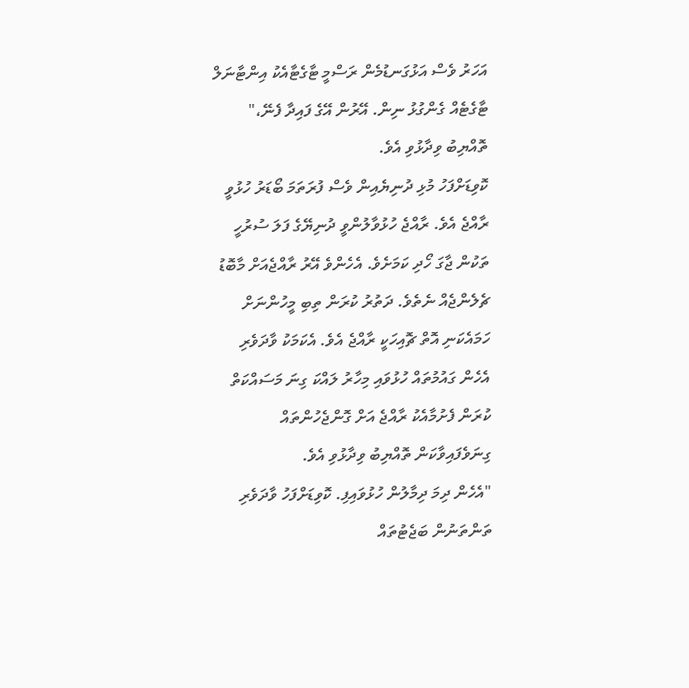އަހަރު ވެސް އަޅުގަނޑުމެން ރަސްމީ ޓާގެޓާއެކު އިންޓާނަލް ޓާގެޓެއް ގެންގުޅު ނިން. އޭރުން އޭގެ ފައިދާ ފެނޭ،" ތޮއްޔިބު ވިދާޅުވި އެވެ.
ކޮވިޑަށްފަހު މުޅި ދުނިޔެއިން ވެސް ފުރަތަމަ ބޯޑަރު ހުޅުވީ ރާއްޖެ އެވެ. ރާއްޖެ ހުޅުވާލުންވީ ދުނިޔޭގެ ފަލަ ސުރުހީ ތަކުން ޖާގަ ހޯދި ކަމަށެވެ. އެހެންވެ އޭރު ރާއްޖެއަށް މާބޮޑު ޗެލެންޖެއް ނެތެވެ. ދަތުރު ކުރަން ތިބި މީހުންނަށް ހަމައެކަނި އޮތް ޗޮއިހަކީ ރާއްޖެ އެވެ. އެކަމަކު ވާދަވެރި އެހެން ގައުމުތައް ހުޅުވައި މިހާރު ލައްކަ ގިނަ މަސައްކަތް ކުރަން ފެށުމާއެކު ރާއްޖެ އަށް ގޮންޖެހުންތައް ގިނަވެފައިވާކަން ތޮއްޔިބު ވިދާޅުވި އެވެ.
"އެހެން ދިމަ ދިމާލުން ހުޅުވައިފި. ކޮވިޑަށްފަހު ވާދަވެރި ތަންތަނުން ބަޖެޓުތައް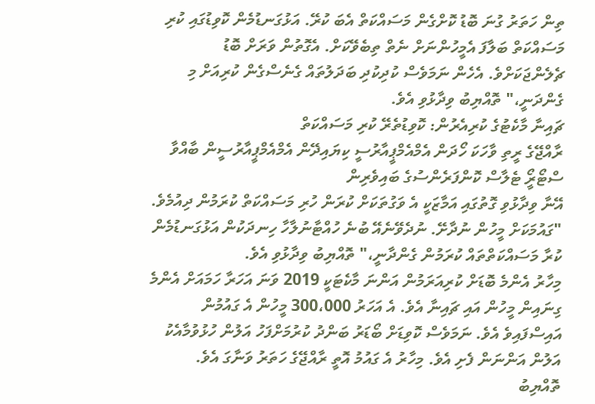ތިން ހަތަރު ގުނަ ބޮޑު ކޮށްގެން މަސައްކަތް އެބަ ކުރޭ. އަޅުގަނޑުމެން ކޮވިޑުގައި ކުރި މަސައްކަތް ބަލާފަ އެމީހުންނަށް ނެތް ތިބެވޭކަށް. އެގޮތުން ވަރަށް ބޮޑު ޗެލެންޖަކަށްވެ. އެހެން ނަމަވެސް ކުދިކުދި ބަދަލުތައް ގެނެސްގެން ކުރިއަށް މި ގެންދަނީ،" ތޮއްޔިބު ވިދާޅުވި އެވެ.
ޗައިނާ މާކެޓުގެ ކުރިއެރުން: ކޮވިޑުތެރޭ ކުރި މަސައްކަތް
ރާއްޖޭގެ ރީތި ވާހަކަ ހޯދަން އެމްއެމްޕީއާރުސީ ކިޔައިދޭން އެމްއެމްޕީއާރުސީން ބާއްވާ ސްޓޯރޯީ ޓެލާސް ކޮންފަރެންސުގެ ބައިވެރިން
އޭނާ ވިދާޅުވި ގޮތުގައި އަމާޒަކީ އެ ވަގުތަކަށް ކުރަން ހުރި މަސައްކަތް ކުރަމުން ދިއުމެވެ.
"ގައުމަކަށް މީހުން ނުދާށޭ. ނުދެވޭނެއޭ ބުނެ ހުއްޓާނުލާހާ ހިނދަކުން އަޅުގަނޑުމެން ކުރާ މަސައްކަތްތައް ކުރަމުން ގެންދާނީ،" ތޮއްޔިބު ވިދާޅުވި އެވެ.
މިހާރު އެންމެ ބޮޑަށް ކުރިއަރަމުން އަންނަ މާކެޓަކީ 2019 ވަނަ އަހަރާ ހަމައަށް އެންމެ ގިނައިން މީހުން އައި ޗައިނާ އެވެ. އެ އަހަރު 300،000 މީހުން އެ ގައުމުން އައިސްފައިވެ އެވެ. ނަމަވެސް ކޮވިޑަށް ބޯޑަރު ބަންދު ކުރުމަށްފަހު އަލުން ހުޅުވުމާއެކު އަލުން އަންނަން ފެށި އެވެ. މިހާރު އެ ގައުމު އޮތީ ރާއްޖޭގެ ހަތަރު ވަނާގަ އެވެ.
ތޮއްޔިބު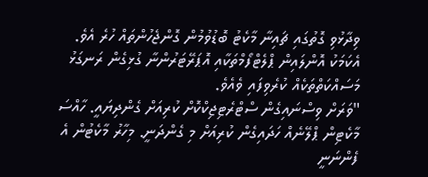ވިދާޅުވި ގޮތުގައި ޗައިނާ މާކެޓު ބޮޑުވުމުން ގޮންޖެހުންތައް ހުރެ އެވެ. އެކަމަކު އޮންލައިން ޕްލެޓްފޯމްތަކާއި އޮޕަރޭޓަރުންނާ ގުޅިގެން ރަނގަޅު މަސައްކަތްތަކެއް ކުރެވިފައި ވެއެވެ.
"ވަރަށް ވިސްނައިގެން ސްޓްރެޓިޖިކްކޮށް ކުރިއަށް ގެންދިޔައީ. ހާއްސަ މާކެޓިން ޕްލޭނެއް ހަދައިގެން ކުރިއަށް މި ގެންދަނީ. މިހާރު މާކެޓުން އެ ފެންނަނީ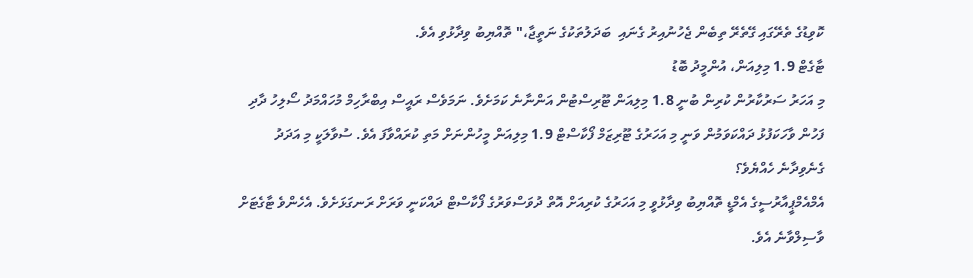ކޮވިޑުގެ ތެރޭގައި ގޭތެރޭ ތިބެން ޖެހުނުއިރު ގެނައި  ބަދަލުތަކުގެ ނަތީޖާ،" ތޮއްޔިބު ވިދާޅުވި އެވެ.
ޓާގެޓް 1.9 މިލިއަން، އުންމީދު ބޮޑު
މި އަހަރު ސަރުކާރުން ކުރިން ބުނީ 1.8 މިލިއަން ޓޫރިސްޓުން އަންނާނެ ކަމަށެވެ. ނަމަވެސް ރައީސް އިބްރާހިމް މުހައްމަދު ސޯލިހު ދާދި ފަހުން ވާހަކަފުޅު ދައްކަވަމުން ވަނީ މި އަހަރުގެ ޓޫރިޒަމް ފޯކާސްޓް 1.9 މިލިއަން މީހުންނަށް މަތި ކުރައްވާފަ އެވެ. ސުވާލަކީ މި އަދަދު ގެނެވިދާނެ ހެއްޔެވެ؟
އެމްއެމްޕީއާރުސީގެ އެމްޑީ ތޮއްޔިބު ވިދާޅުވީ މި އަހަރުގެ ކުރިއަށް އޮތް ދުވަސްވަރުގެ ފޯކާސްޓް ދައްކަނީ ވަރަށް ރަނގަޅަށެވެ. އެހެންވެ ޓާގެޓަށް ވާސިލްވާނެ އެވެ.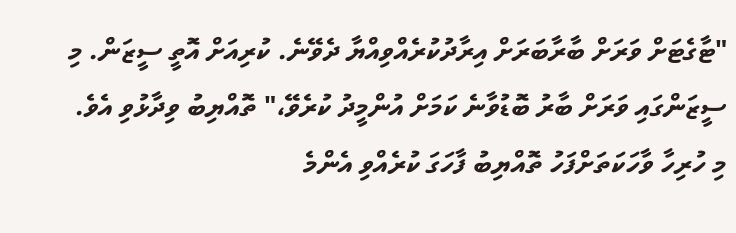"ޓާގެޓަށް ވަރަށް ބާރާބަރަށް އިރާދުކުރެއްވިއްޔާ ދެވޭނެ. ކުރިއަށް އޮތީ ސީޒަން. މި ސީޒަންގައި ވަރަށް ބާރު ބޮޑުވާނެ ކަމަށް އުންމީދު ކުރެވޭ،" ތޮއްޔިބު ވިދާޅުވި އެވެ.
މި ހުރިހާ ވާހަކަތަށްފަހު ތޮއްޔިބު ފާހަގަ ކުރެއްވި އެންމެ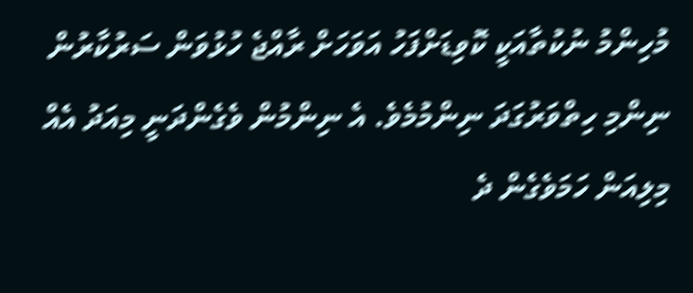މުހިންމު ނުކުތާއަކީ ކޮވިޑަށްފަހު އަވަހަށް ރާއްޖެ ހުޅުވަން ސަރުކާރުން ނިންމި ހިތްވަރުގަދަ ނިންމުމެވެ. އެ ނިންމުން ވެގެންދަނީ މިއަދު އެއް މިލިއަން ހަމަވެގެން ދެ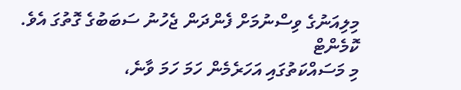މިލިއަނުގެ ވިސްނުމަށް ފެންދަން ޖެހުނު ސަބަބުގެ ގޮތުގަ އެވެ.
ކޮމެންޓް
މި މަސައްކަތުގައި އަހަރެމެން ހަމަ ހަމަ ވާނެ،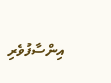އިންސާފުވެރި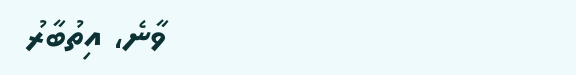ވާނެ، އިތުބާރު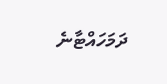ދަމަހައްޓާނެ